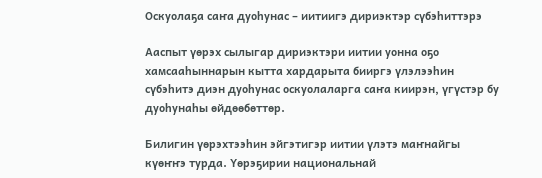Оскуолаҕа саҥа дуоһунас – иитиигэ дириэктэр сүбэһиттэрэ

Ааспыт үөрэх сылыгар дириэктэри иитии уонна оҕо хамсааһыннарын кытта хардарыта бииргэ үлэлээһин сүбэһитэ диэн дуоһунас оскуолаларга саҥа киирэн, үгүстэр бу дуоһунаһы өйдөөбөттөр.

Билигин үөрэхтээһин эйгэтигэр иитии үлэтэ маҥнайгы күөҥҥэ турда. Үөрэҕирии национальнай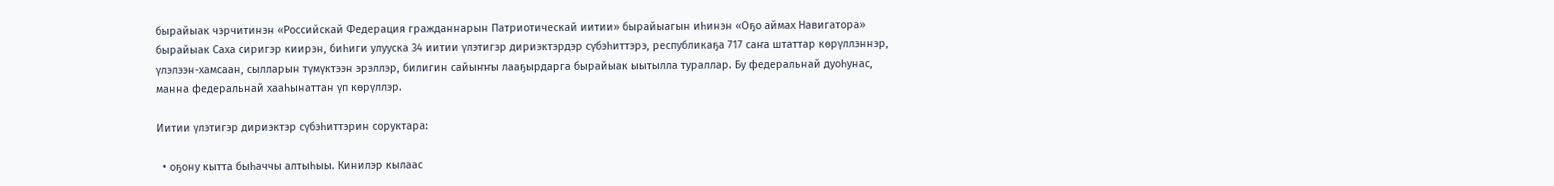бырайыак чэрчитинэн «Российскай Федерация гражданнарын Патриотическай иитии» бырайыагын иһинэн «Оҕо аймах Навигатора» бырайыак Саха сиригэр киирэн, биһиги улууска 34 иитии үлэтигэр дириэктэрдэр сүбэһиттэрэ, республикаҕа 717 саҥа штаттар көрүллэннэр, үлэлээн-хамсаан, сылларын түмүктээн эрэллэр, билигин сайыҥҥы лааҕырдарга бырайыак ыытылла тураллар. Бу федеральнай дуоһунас, манна федеральнай хааһынаттан үп көрүллэр.

Иитии үлэтигэр дириэктэр сүбэһиттэрин соруктара:

  • оҕону кытта быһаччы алтыһыы. Кинилэр кылаас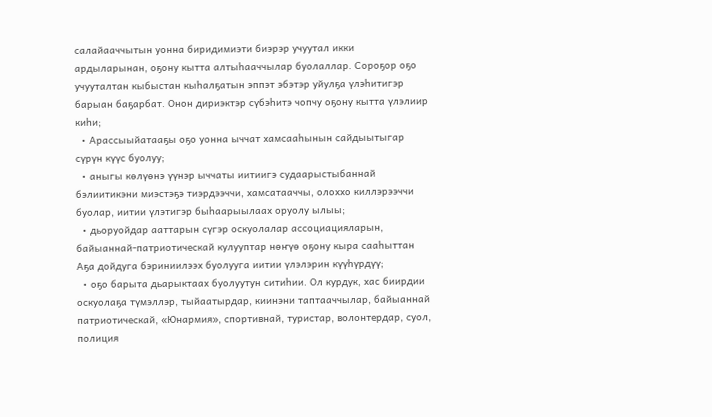салайааччытын уонна биридимиэти биэрэр учуутал икки ардыларынан, оҕону кытта алтыһааччылар буолаллар. Сороҕор оҕо учууталтан кыбыстан кыһалҕатын эппэт эбэтэр уйулҕа үлэһитигэр барыан баҕарбат. Онон дириэктэр сүбэһитэ чопчу оҕону кытта үлэлиир киһи;
  • Арассыыйатааҕы оҕо уонна ыччат хамсааһынын сайдыытыгар сүрүн күүс буолуу;
  • аныгы көлүөнэ үүнэр ыччаты иитиигэ судаарыстыбаннай бэлиитикэни миэстэҕэ тиэрдээччи, хамсатааччы, олоххо киллэрээччи буолар, иитии үлэтигэр быһаарыылаах оруолу ылыы;
  • дьоруойдар ааттарын сүгэр оскуолалар ассоциацияларын, байыаннай-патриотическай кулууптар нөҥүө оҕону кыра сааһыттан Аҕа дойдуга бэриниилээх буолууга иитии үлэлэрин күүһүрдүү;
  • оҕо барыта дьарыктаах буолуутун ситиһии. Ол курдук, хас биирдии оскуолаҕа түмэллэр, тыйаатырдар, киинэни таптааччылар, байыаннай патриотическай, «Юнармия», спортивнай, туристар, волонтердар, суол, полиция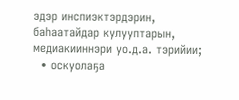эдэр инспиэктэрдэрин, баһаатайдар кулууптарын, медиакииннэри уо.д.а. тэрийии;
  • оскуолаҕа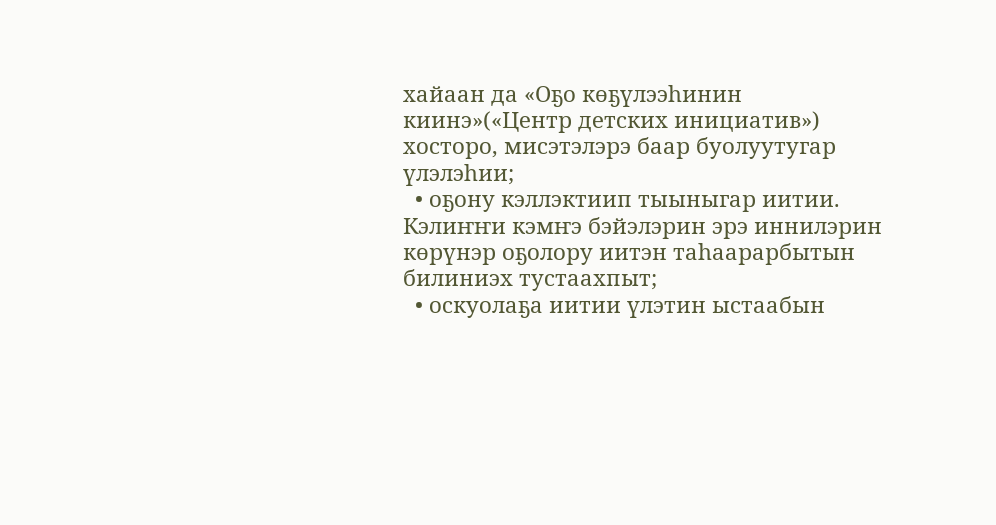хайаан да «Оҕо көҕүлээһинин киинэ»(«Центр детских инициатив») хосторо, мисэтэлэрэ баар буолуутугар үлэлэһии;
  • оҕону кэллэктиип тыыныгар иитии. Кэлиҥҥи кэмҥэ бэйэлэрин эрэ иннилэрин көрүнэр оҕолору иитэн таһаарарбытын билиниэх тустаахпыт;
  • оскуолаҕа иитии үлэтин ыстаабын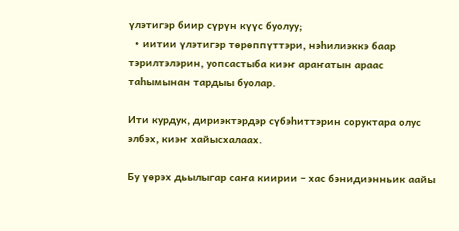үлэтигэр биир сүрүн күүс буолуу;
  • иитии үлэтигэр төрөппүттэри, нэһилиэккэ баар тэрилтэлэрин, уопсастыба киэҥ араҥатын араас таһымынан тардыы буолар.

Ити курдук, дириэктэрдэр сүбэһиттэрин соруктара олус элбэх, киэҥ хайысхалаах.

Бу үөрэх дьылыгар саҥа киирии – хас бэнидиэнньик аайы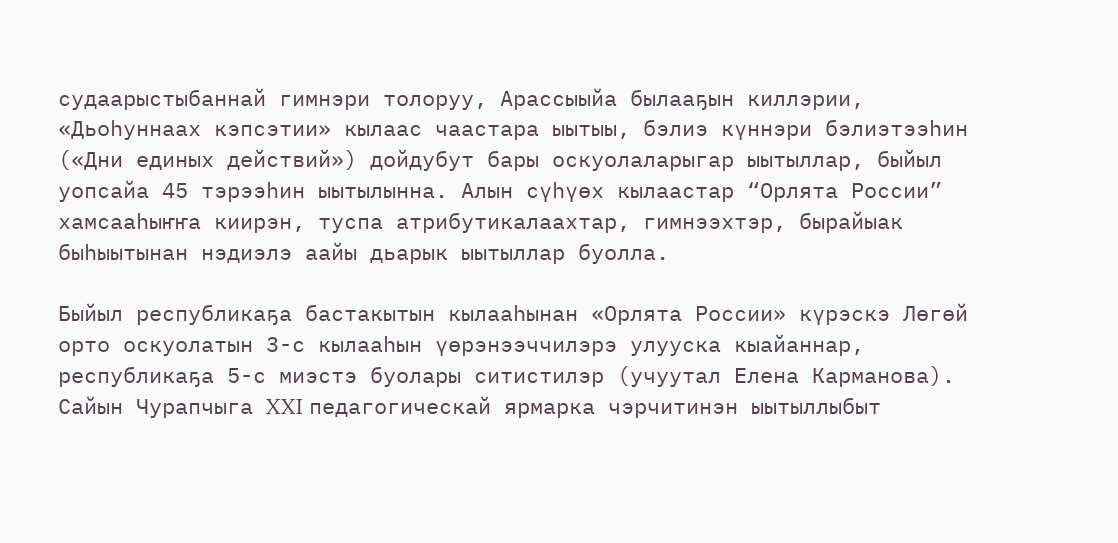судаарыстыбаннай гимнэри толоруу, Арассыыйа былааҕын киллэрии, «Дьоһуннаах кэпсэтии» кылаас чаастара ыытыы, бэлиэ күннэри бэлиэтээһин («Дни единых действий») дойдубут бары оскуолаларыгар ыытыллар, быйыл уопсайа 45 тэрээһин ыытылынна. Алын сүһүөх кылаастар “Орлята России” хамсааһыҥҥа киирэн, туспа атрибутикалаахтар, гимнээхтэр, бырайыак быһыытынан нэдиэлэ аайы дьарык ыытыллар буолла.

Быйыл республикаҕа бастакытын кылааһынан «Орлята России» күрэскэ Лөгөй орто оскуолатын 3-с кылааһын үөрэнээччилэрэ улууска кыайаннар, республикаҕа 5-с миэстэ буолары ситистилэр (учуутал Елена Карманова). Сайын Чурапчыга XXI педагогическай ярмарка чэрчитинэн ыытыллыбыт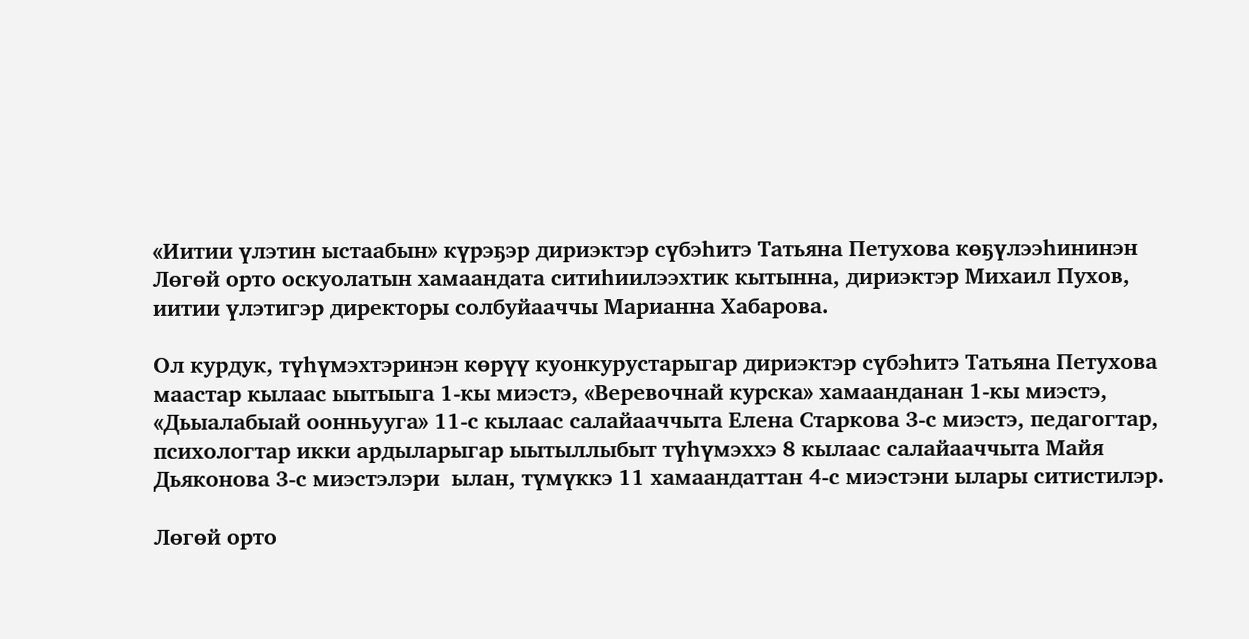«Иитии үлэтин ыстаабын» күрэҕэр дириэктэр сүбэһитэ Татьяна Петухова көҕүлээһининэн Лөгөй орто оскуолатын хамаандата ситиһиилээхтик кытынна, дириэктэр Михаил Пухов, иитии үлэтигэр директоры солбуйааччы Марианна Хабарова.

Ол курдук, түһүмэхтэринэн көрүү куонкурустарыгар дириэктэр сүбэһитэ Татьяна Петухова маастар кылаас ыытыыга 1-кы миэстэ, «Веревочнай курска» хамаанданан 1-кы миэстэ, «Дьыалабыай оонньууга» 11-с кылаас салайааччыта Елена Старкова 3-с миэстэ, педагогтар, психологтар икки ардыларыгар ыытыллыбыт түһүмэххэ 8 кылаас салайааччыта Майя Дьяконова 3-с миэстэлэри  ылан, түмүккэ 11 хамаандаттан 4-с миэстэни ылары ситистилэр.

Лөгөй орто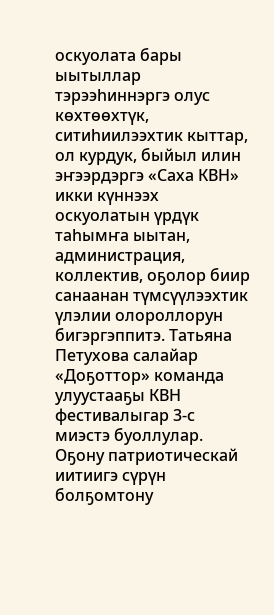оскуолата бары ыытыллар тэрээһиннэргэ олус көхтөөхтүк, ситиһиилээхтик кыттар, ол курдук, быйыл илин эҥээрдэргэ «Саха КВН» икки күннээх оскуолатын үрдүк таһымҥа ыытан, администрация, коллектив, оҕолор биир санаанан түмсүүлээхтик үлэлии олороллорун бигэргэппитэ. Татьяна Петухова салайар «Доҕоттор» команда улуустааҕы КВН фестивалыгар 3-с миэстэ буоллулар. Оҕону патриотическай иитиигэ сүрүн болҕомтону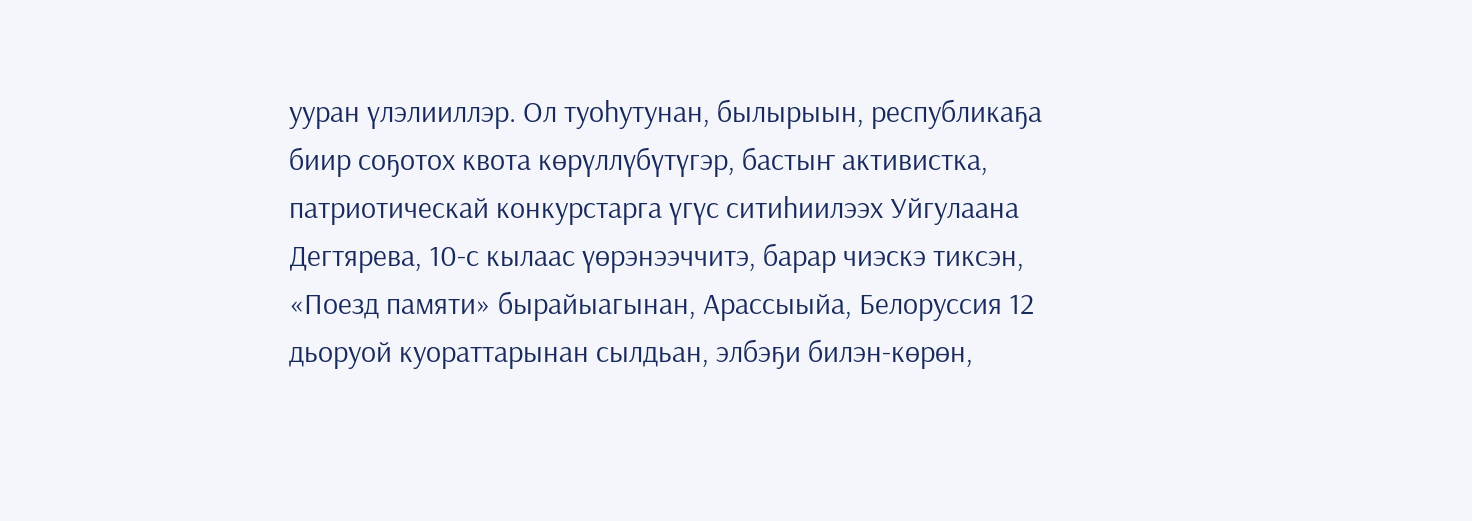ууран үлэлииллэр. Ол туоһутунан, былырыын, республикаҕа биир соҕотох квота көрүллүбүтүгэр, бастыҥ активистка, патриотическай конкурстарга үгүс ситиһиилээх Уйгулаана Дегтярева, 10-с кылаас үөрэнээччитэ, барар чиэскэ тиксэн, «Поезд памяти» бырайыагынан, Арассыыйа, Белоруссия 12 дьоруой куораттарынан сылдьан, элбэҕи билэн-көрөн,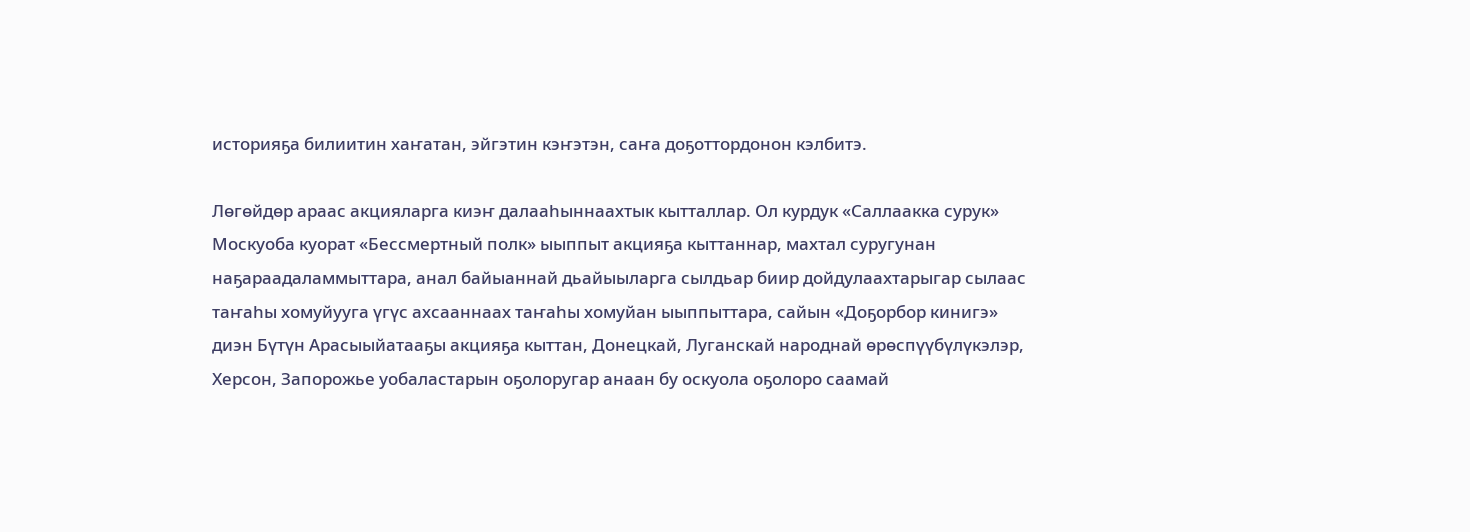историяҕа билиитин хаҥатан, эйгэтин кэҥэтэн, саҥа доҕоттордонон кэлбитэ.

Лөгөйдөр араас акцияларга киэҥ далааһыннаахтык кытталлар. Ол курдук «Саллаакка сурук» Москуоба куорат «Бессмертный полк» ыыппыт акцияҕа кыттаннар, махтал суругунан наҕараадаламмыттара, анал байыаннай дьайыыларга сылдьар биир дойдулаахтарыгар сылаас таҥаһы хомуйууга үгүс ахсааннаах таҥаһы хомуйан ыыппыттара, сайын «Доҕорбор кинигэ» диэн Бүтүн Арасыыйатааҕы акцияҕа кыттан, Донецкай, Луганскай народнай өрөспүүбүлүкэлэр, Херсон, Запорожье уобаластарын оҕолоругар анаан бу оскуола оҕолоро саамай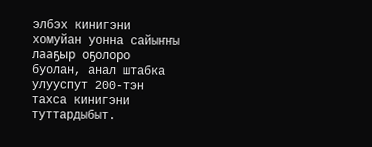элбэх кинигэни хомуйан уонна сайыҥҥы лааҕыр оҕолоро буолан, анал штабка улууспут 200-тэн тахса кинигэни туттардыбыт.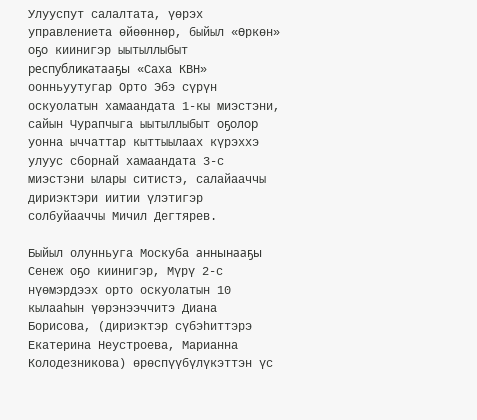Улууспут салалтата, үөрэх управлениета өйөөннөр, быйыл «Өркөн» оҕо киинигэр ыытыллыбыт республикатааҕы «Саха КВН» оонньуутугар Орто Эбэ сүрүн оскуолатын хамаандата 1-кы миэстэни, сайын Чурапчыга ыытыллыбыт оҕолор уонна ыччаттар кыттыылаах күрэххэ улуус сборнай хамаандата 3-с миэстэни ылары ситистэ, салайааччы дириэктэри иитии үлэтигэр солбуйааччы Мичил Дегтярев.

Быйыл олунньуга Москуба аннынааҕы Сенеж оҕо киинигэр, Мүрү 2-с нүөмэрдээх орто оскуолатын 10 кылааһын үөрэнээччитэ Диана Борисова, (дириэктэр сүбэһиттэрэ Екатерина Неустроева, Марианна Колодезникова) өрөспүүбүлүкэттэн үс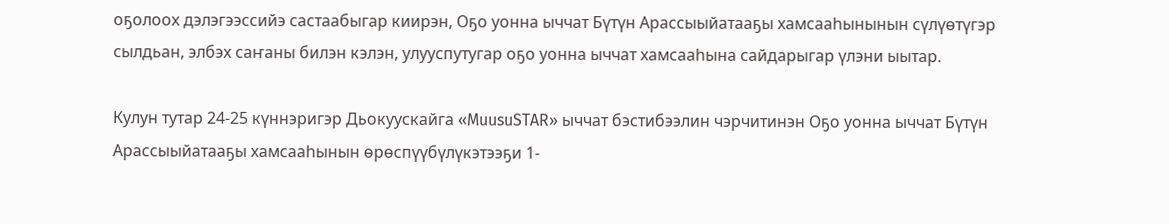оҕолоох дэлэгээссийэ састаабыгар киирэн, Оҕо уонна ыччат Бүтүн Арассыыйатааҕы хамсааһынынын сүлүөтүгэр сылдьан, элбэх саҥаны билэн кэлэн, улууспутугар оҕо уонна ыччат хамсааһына сайдарыгар үлэни ыытар.

Кулун тутар 24-25 күннэригэр Дьокуускайга «MuusuSTAR» ыччат бэстибээлин чэрчитинэн Оҕо уонна ыччат Бүтүн Арассыыйатааҕы хамсааһынын өрөспүүбүлүкэтээҕи 1-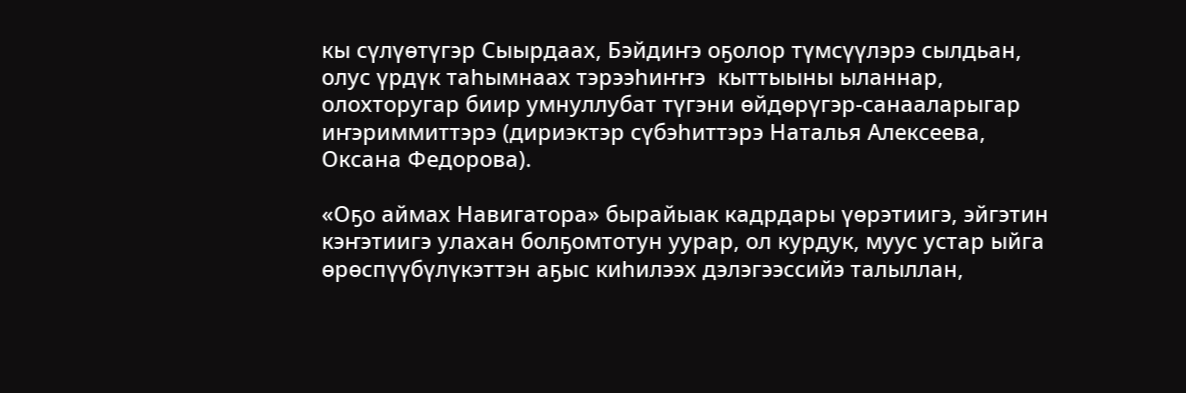кы сүлүөтүгэр Сыырдаах, Бэйдиҥэ оҕолор түмсүүлэрэ сылдьан, олус үрдүк таһымнаах тэрээһиҥҥэ  кыттыыны ыланнар, олохторугар биир умнуллубат түгэни өйдөрүгэр-санааларыгар иҥэриммиттэрэ (дириэктэр сүбэһиттэрэ Наталья Алексеева, Оксана Федорова).

«Оҕо аймах Навигатора» бырайыак кадрдары үөрэтиигэ, эйгэтин кэҥэтиигэ улахан болҕомтотун уурар, ол курдук, муус устар ыйга  өрөспүүбүлүкэттэн аҕыс киһилээх дэлэгээссийэ талыллан,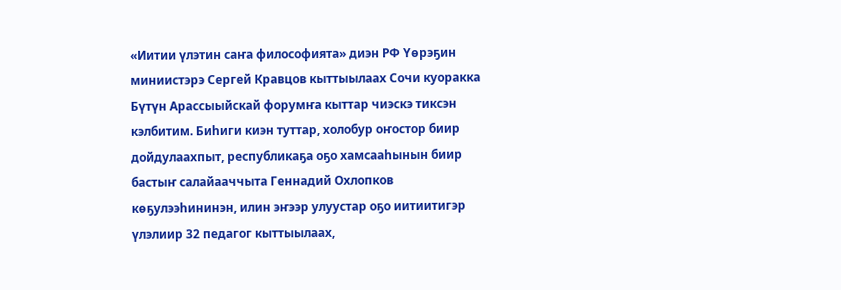«Иитии үлэтин саҥа философията» диэн РФ Үөрэҕин миниистэрэ Сергей Кравцов кыттыылаах Сочи куоракка Бүтүн Арассыыйскай форумҥа кыттар чиэскэ тиксэн кэлбитим. Биһиги киэн туттар, холобур оҥостор биир дойдулаахпыт, республикаҕа оҕо хамсааһынын биир бастыҥ салайааччыта Геннадий Охлопков көҕулээһининэн, илин эҥээр улуустар оҕо иитиитигэр үлэлиир 32 педагог кыттыылаах,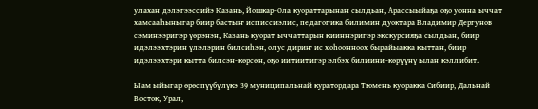улахан дэлэгээссийэ Казань, Йошкар-Ола куораттарынан сылдьан, Арассыыйаҕа оҕо уонна ыччат хамсааһыныгар биир бастыҥ исписсиэлис, педагогика билимин дуоктара Владимир Дергунов сэминээригэр үөрэнэн, Казань куорат ыччаттарын кииннэригэр экскурсияҕа сылдьан, биир идэлээхтэрин үлэлэрин билсиһэн, олус дириҥ ис хоһоонноох бырайыакка кыттан, биир идэлээхтэри кытта билсэн-көрсөн, оҕо иитиитигэр элбэх билиини-көрүүнү ылан кэллибит.

Ыам ыйыгар өрөспүүбүлүкэ 39 муниципальнай куратордара Тюмень куоракка Сибиир, Дальнай Восток, Урал,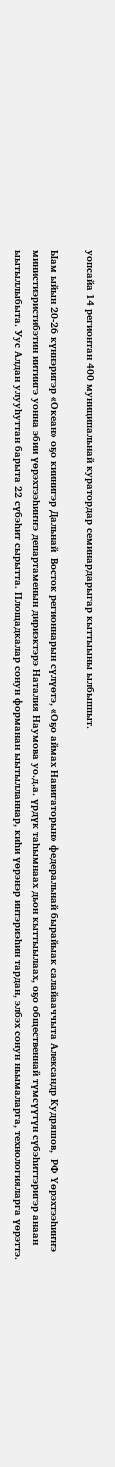уопсайа 14 регионтан 400 муниципальнай куратордар семинардарыгар кыттыыны ылбыппыт.

Ыам ыйын 20-26 күннэригэр «Океан» оҕо киинигэр Дальнай  Восток регионнарын сүлүөтэ, «Оҕо аймах Навигаторын» федеральнай бырайыак салайааччыта Александр Кудряшов,  РФ Үөрэхтээһиҥҥэ министиэристибэтин иитиигэ уонна эбии үөрэхтээһиҥҥэ департаменын дириэктэрэ Наталия Наумова уо.д.а. үрдүк таһымнаах дьон кыттыылаах, оҕо общественнай түмсүүтүн сүбэһиттэригэр анаан ыытыллыбыта. Уус Алдан улууһуттан барыта 22 сүбэһит сырытта. Площадкалар сонун форманан ыытылланнар, киһи үөрэнэр интэриэһин тардан, элбэх сонун ньымаларга, технологияларга үөрэттэ.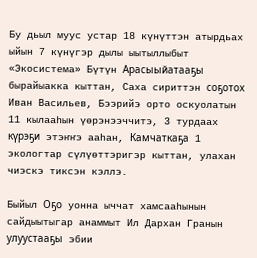Бу дьыл муус устар 18 күнүттэн атырдьах ыйын 7 күнүгэр дылы ыытыллыбыт «Экосистема» Бүтүн Арасыыйатааҕы бырайыакка кыттан, Саха сириттэн соҕотох Иван Васильев, Бээрийэ орто оскуолатын 11 кылааһын үөрэнээччитэ, 3 турдаах күрэҕи этэҥҥэ ааһан, Камчаткаҕа 1 экологтар сүлүөттэригэр кыттан, улахан чиэскэ тиксэн кэллэ.

Быйыл Оҕо уонна ыччат хамсааһынын сайдыытыгар анаммыт Ил Дархан Гранын улуустааҕы эбии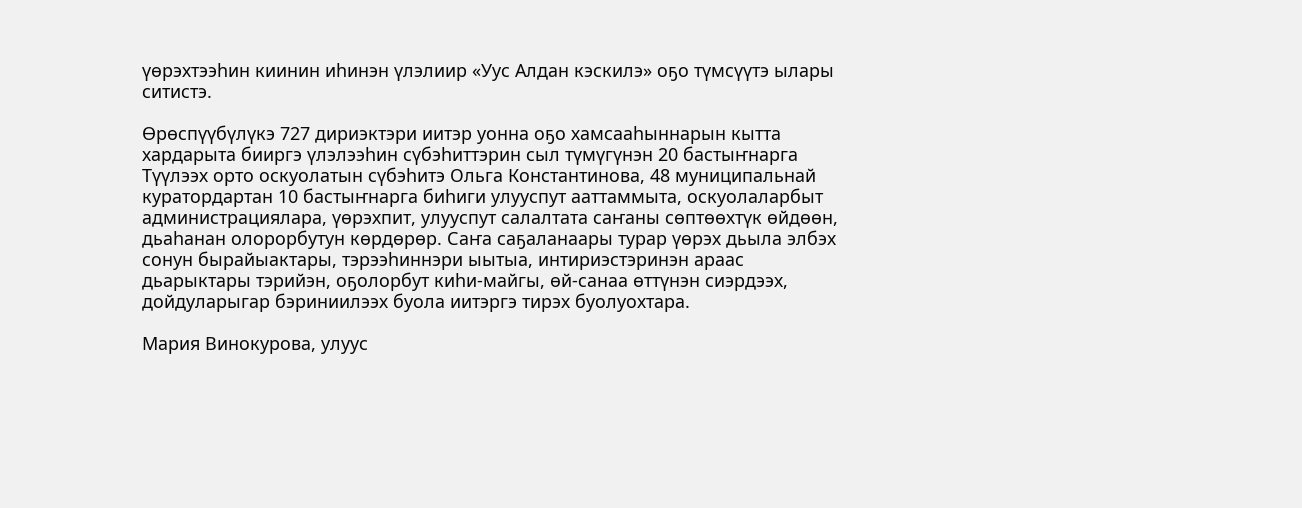үөрэхтээһин киинин иһинэн үлэлиир «Уус Алдан кэскилэ» оҕо түмсүүтэ ылары ситистэ.

Өрөспүүбүлүкэ 727 дириэктэри иитэр уонна оҕо хамсааһыннарын кытта хардарыта бииргэ үлэлээһин сүбэһиттэрин сыл түмүгүнэн 20 бастыҥнарга Түүлээх орто оскуолатын сүбэһитэ Ольга Константинова, 48 муниципальнай куратордартан 10 бастыҥнарга биһиги улууспут ааттаммыта, оскуолаларбыт администрациялара, үөрэхпит, улууспут салалтата саҥаны сөптөөхтүк өйдөөн, дьаһанан олорорбутун көрдөрөр. Саҥа саҕаланаары турар үөрэх дьыла элбэх сонун бырайыактары, тэрээһиннэри ыытыа, интириэстэринэн араас дьарыктары тэрийэн, оҕолорбут киһи-майгы, өй-санаа өттүнэн сиэрдээх, дойдуларыгар бэриниилээх буола иитэргэ тирэх буолуохтара.

Мария Винокурова, улуус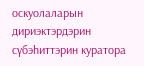оскуолаларын дириэктэрдэрин сүбэһиттэрин куратора